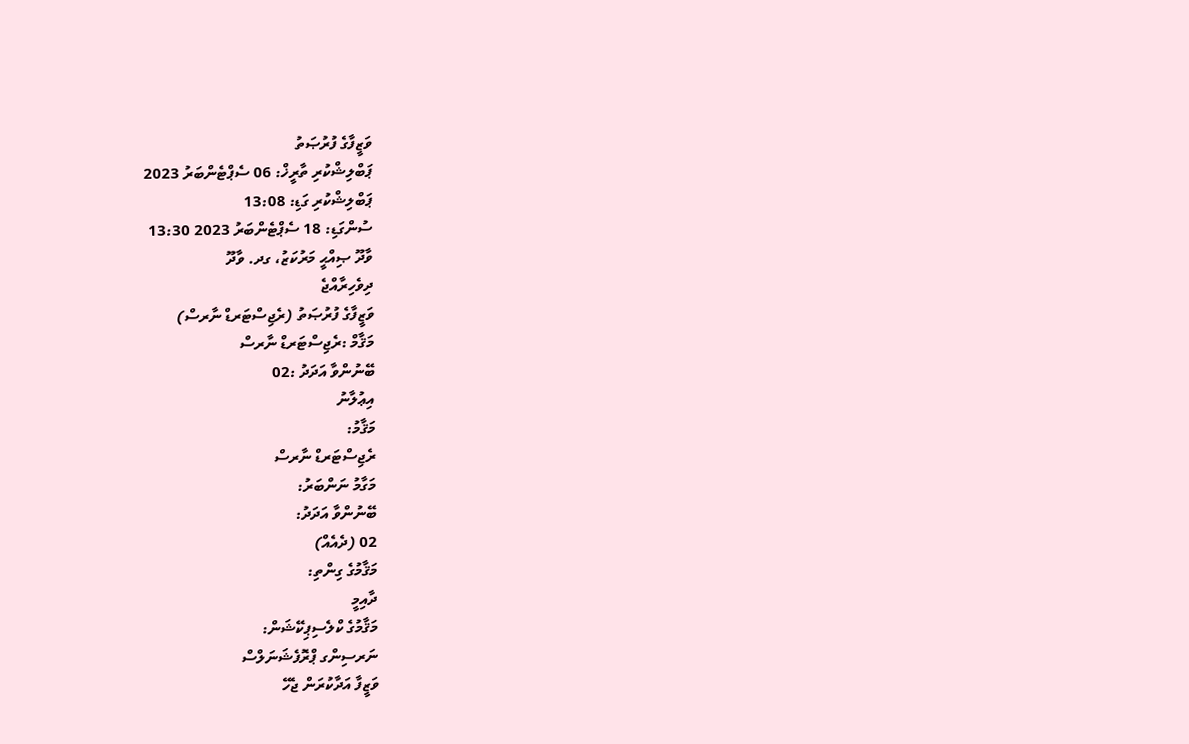ވަޒީފާގެ ފުރުޞަތު
ޕަބްލިޝްކުރި ތާރީޚް: 06 ސެޕްޓެންބަރު 2023
ޕަބްލިޝްކުރި ގަޑި: 13:08
ސުންގަޑި: 18 ސެޕްޓެންބަރު 2023 13:30
ވާދޫ ޞިއްޙީ މަރުކަޒު، ގދ. ވާދޫ
ދިވެހިރާއްޖެ
ވަޒީފާގެ ފުރުޞަތު (ރެޖިސްޓަރޑް ނާރސް)
މަޤާމް :ރެޖިސްޓަރޑް ނާރސް
ބޭނުންވާ އަދަދު :02
އިޢުލާނު
މަޤާމު:
ރެޖިސްޓަރޑް ނާރސް
މަގާމު ނަންބަރު:
ބޭނުންވާ އަދަދު:
02 (ދެއެއް)
މަޤާމުގެ ގިންތި:
ދާއިމީ
މަޤާމުގެ ކްލެސިޕިކޭޝަން:
ނަރސިންގ ޕްރޮފެޝަނަލްސް
ވަޒީފާ އަދާކުރަން ޖެހޭ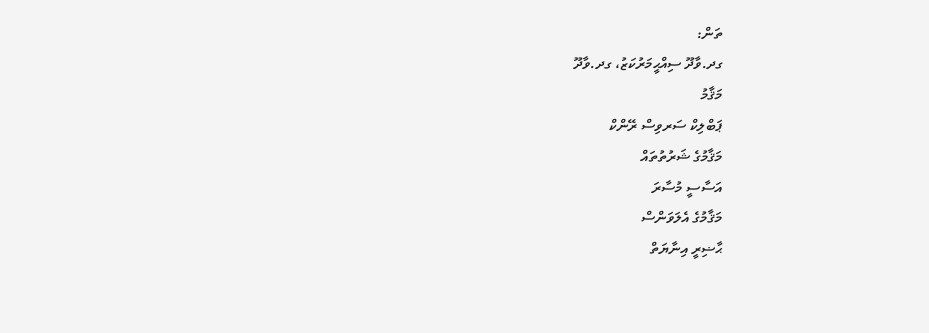ތަން:
ގދ.ވާދޫ ސިއްޙީމަރުކަޒު، ގދ.ވާދޫ
މަޤާމު
ޕަބްލިކް ސަރވިސް ރޭންކް
މަޤާމުގެ ޝަރުތުތައް
އަސާސީ މުސާރަ
މަޤާމުގެ އެލަވަންސް
ޙާޟިރީ އިނާޔަތް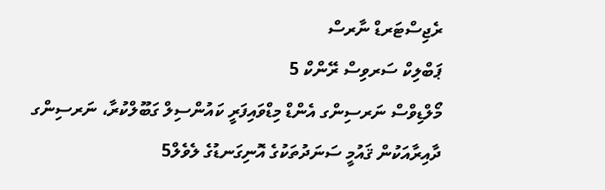ރެޖިސްޓަރޑް ނާރސް
ޕަބްލިކް ސަރވިސް ރޭންކް 5
މޯލްޑިވްސް ނަރސިންގ އެންޑް މިޑްވައިފަރީ ކައުންސިލް ގަބޫލްކުރާ، ނަރސިންގ ދާއިރާއަކުން ޤައުމީ ސަނަދުތަކުގެ އޮނިގަނޑުގެ ލެވެލް5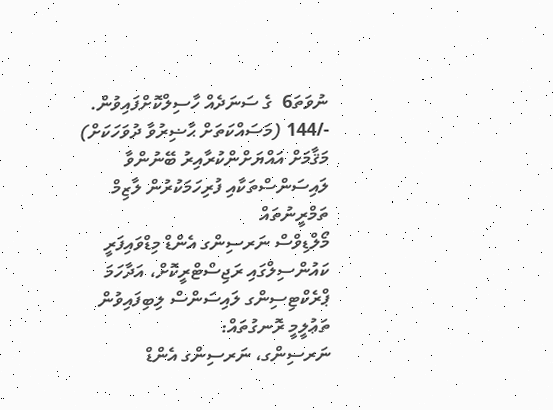ނުވަތަ6  ގެ ސަނަދެއް ހާސިލްކޮށްފައިވުން.
-/144 (މަސައްކަތަށް ޙާޟިރުވާ ދުވަހަކަށް)
މަޤާމަށް އައްޔަށްންކުރާއިރު ބޭނުންވާ ލައިސަންސްތަކާއި ފުރިހަމަކުރުން ލާޒިމް ތަމްރީނުތައް
މޯލްޑިވްސް ނަރސިންގ އެންޑް މިޑްވައިފަރީ ކައުންސިލްގައި ރަޖިސްޓްރީކޮށް، އަދާހަމަ ޕްރެކްޓިސިންގ ލައިސަންސް ލިބިފައިވުން
ތަޢުލީމީ ރޮނގުތައް:
ނަރސިންގ، ނަރސިންގ އެންޑް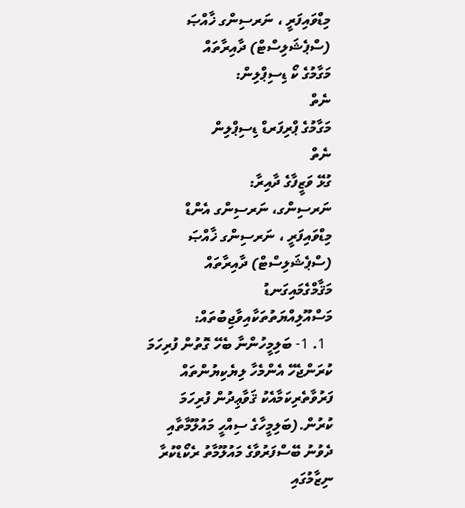މިޑްވައިފަރީ ، ނަރސިންގ ޚާއްޞަ (ސްޕެޝަލިސްޓް) ދާއިރާތައް
މަގާމުގެ ކޯ ޑިސިޕްލިން:
ނެތް
މަގާމުގެ ޕްރިފަރޑް ޑިސިޕްލިން
ނެތް
ގުޅޭ ވަޒީފާގެ ދާއިރާ:
ނަރސިންގ، ނަރސިންގ އެންޑް މިޑްވައިފަރީ ، ނަރސިންގ ޚާއްޞަ (ސްޕެޝަލިސްޓް) ދާއިރާތައް
މަޤާމްގެމައިގަނޑު މަސްއޫލިއްޔަތުތަކާއިވާޖިބުތައް:
  1. 1- ބަލިމީހުންނާ ބެހޭ ގޮތުން ފުރިހަމަ ކުރަންޖެހޭ އެންމެހާ ލިޔެކިޔުންތައް ފަރުވާތެރިކަމާއެކު ޤަވާޢިދުން ފުރިހަމަ ކުރުން.(ބަލިމީހާގެ ސިއްހީ މައުލޫމާތާއި ދެވުނު ބޭސްފަރުވާގެ މައުލޫމާތު ރެކޯޑްކުރާ ނިޒާމުގައި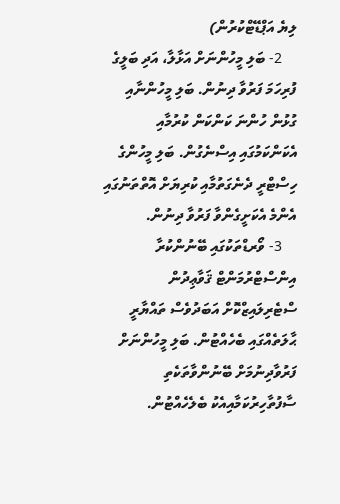ލިޔެ އަޕްޑޭޓްކުރުން)
    2- ބަލި މީހުންނަށް އަޅާލާ، އަދި ބަލީގެ ފުރިހަމަ ފަރުވާ ދިނުން. ބަލި މީހުންނާއި ގުޅުން ހުންނަ ކަންކަން ކުރުމާއި އެކަންކަމުގައި އިސްނެގުން. ބަލި މީހުންގެ ހިސްޓްރީ ދެނެގަތުމާއި ކުރިޔަށް އޮތްތަނުގައި އެންމެ އެކަށީގެންވާ ފަރުވާ ދިނުން.
    3- ވޯރޑްތަކުގައި ބޭނުންކުރާ އިންސްޓްރުމަންޓް ޤަވާޢިދުން ސްޓެރިލައިޒްކޮށް އަބަދުވެސް ތައްޔާރީ ޙާލަތެއްގައި ބެހެއްޓުން. ބަލި މީހުންނަށް ފަރުވާދިނުމަށް ބޭނުންވާތަކެތި ސާފުތާހިރުކަމާއިއެކު ބެލެހެއްޓުން.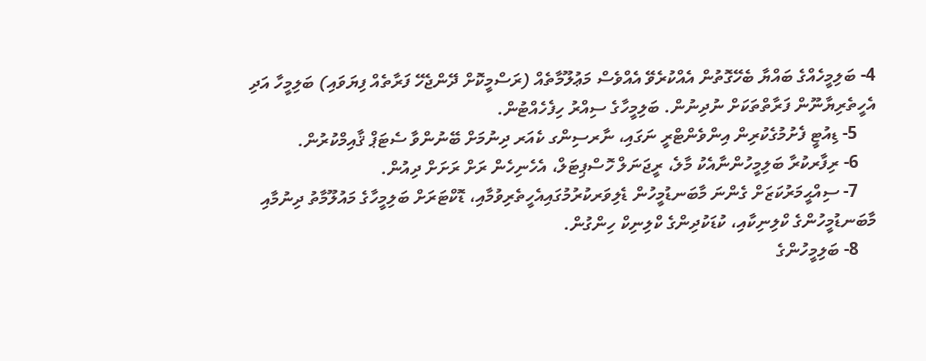4- ބަލިމީހެއްގެ ބައްޔާ ބެހޭގޮތުން އެއްކުރެވޭ އެއްވެސް މަޢުލޫމާތެއް (ރަސްމީކޮށް ދޭންޖެހޭ ފަރާތެއް ފިޔަވައި) ބަލިމީހާ އަދި އެހީތެރިޔާނޫން ފަރާތްތަކަށް ނުދިނުން. ބަލިމީހާގެ ސިއްރު ހިފެހެއްޓުން.
    5- ޑިއުޓީ ފެށުމުގެކުރިން އިންވެންޓްރީ ނަގައި، ނާރސިންގ ކެއަރ ދިނުމަށް ބޭނުންވާ ސެޓަޕް ޤާއިމްކުރުން.
    6- ރިފާރކުރާ ބަލިމީހުންނާއެކު މާލެ، ރީޖަނަލް ހޮސްޕިޓަލް، އެހެނިހެން ރަށް ރަށަށް ދިއުން.
    7- ސިއްޙީމަރުކަޒަށް ގެންނަ މާބަނޑުމީހުން ޑެލިވަރކުރުމުގައިއެހީތެރިވުމާއި، ޑޮކްޓަރަށް ބަލިމީހާގެ މައުލޫމާތު ދިނުމާއި މާބަނޑުމީހުންގެ ކްލިނިކާއި، ކުޑަކުދިންގެ ކްލިނިކް ހިންގުން.
    8- ބަލިމީހުންގެ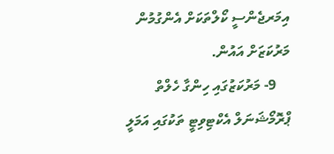އިމަރޖެންސީ ކޯލްތަކަށް އެންގުމުން މަރުކަޒަށް އައުން.
    9- މަރުކަޒުގައި ހިންގާ ހެލްތް ޕްރޮމޯޝަނަލް އެކްޓިވިޓީ ތަކުގައި އަމަލީ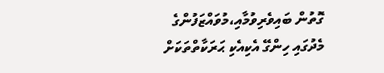ގޮތުން ބައިވެރިވުމާއި،މުވައްޒަފުންގެ މެދުގައި ހިންގޭ އެކިއެކި ޙަރަކާތްތަކަށް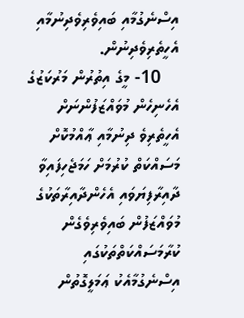އިސްނެގުމާއި ބައިވެރިވެދިނުމާއި އެހީތެރިވެދިނުން.
    10- މީގެ އިތުރުން މަރުކަޒުގެ އެހެނިހެން މުވައްޒަފުންނަށް އެހީތެރިވެ ދިނުމާއި ޢާއްމުކޮށް މަސައްކަތް ކުރުމަށް ހަމަޖެހިފައިވާ ދާއިރާފިޔަވައި އެހެންދާއިރާތަކުގެ މުވައްޒަފުން ބައިވެރިވެގެން  ކުރާމަސައްކަތްތަކުގައި އިސްނެގުމާއެކު ޢަމަލީގޮތުން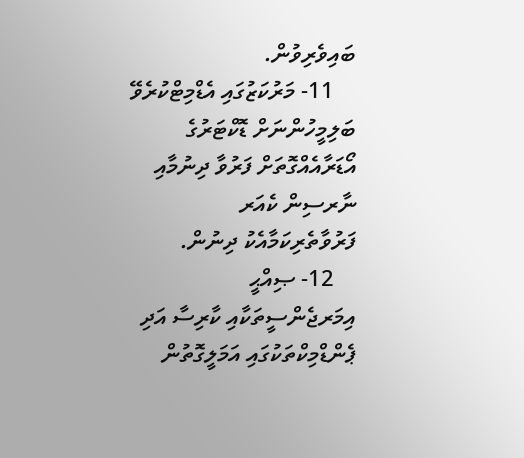ބައިވެރިވުން.
    11- މަރުކަޒުގައި އެޑްމިޓްކުރެވޭ ބަލިމީހުންނަށް ޑޮކްޓަރުގެ އޯޑަރާއެއްގޮތަށް ފަރުވާ ދިނުމާއި ނާރސިން ކެއަރ ފަރުވާތެރިކަމާއެކު ދިނުން.
    12- ޞިއްޙީ އިމަރޖެންސީތަކާއި ކާރިސާ އަދި ޕެންޑްމިކްތަކުގައި އަމަލީގޮތުން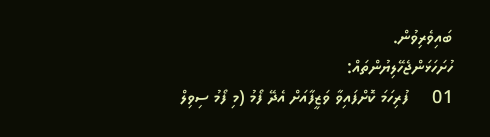ބައިވެރިވުން.
ހުށަހަޅަންޖެހޭލިޔުންތައް:
01     ފުރިހަމަ ކޮށްފައިވާ ވަޒީފާއަށް އެދޭ ފޯމު (މި ފޯމު ސިވިލް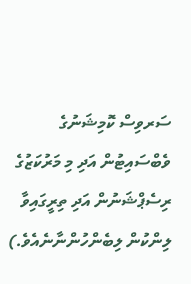ސަރވިސް ކޮމިޝަނުގެ ވެބްސައިޓުން އަދި މި މަރުކަޒުގެ ރިސެޕްޝަނުން އަދި ތިރީގައިވާ ލިންކުން ލިބެންހުންނާނެއެވެ.)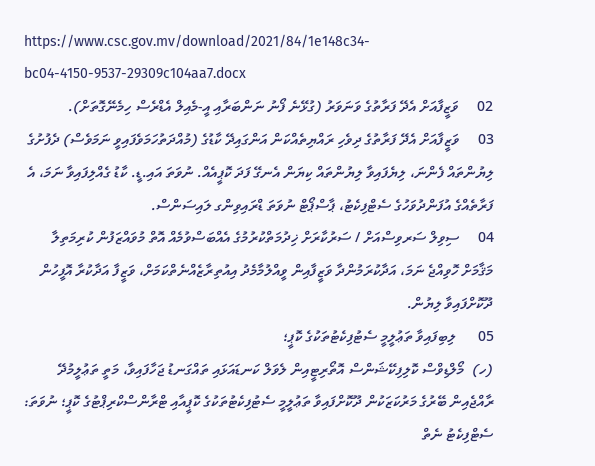https://www.csc.gov.mv/download/2021/84/1e148c34-bc04-4150-9537-29309c104aa7.docx
02     ވަޒީފާއަށް އެދޭ ފަރާތުގެ ވަނަވަރު (ގުޅޭނެ ފޯނު ނަންބަރާއި އީ-މެއިލް އެޑްރެސް ހިމެނޭގޮތަށް).
03     ވަޒީފާއަށް އެދޭ ފަރާތުގެ ދިވެހި ރައްޔިތެއްކަން އަންގައިދޭ ކާޑުގެ (މުއްދަތުހަމަވެފައިވީ ނަމަވެސް) ދެފުށުގެ ލިޔުންތައް ފެންނަ، ލިޔެފައިވާ ލިޔުންތައް ކިޔަން އެނގޭ ފަދަ ކޮޕީއެއް. ނުވަތަ އައި.ޑީ. ކާޑު ގެއްލިފައިވާ ނަމަ، އެ ފަރާތެއްގެ އުފަންދުވަހުގެ ސެޓްފިކެޓު، ޕާސްޕޯޓް ނުވަތަ ޑްރައިވިންގ ލައިސަންސް.
04     ސިވިލް ސަރވިސްއަށް / ސަރުކާރަށް ޚިދުމަތްކުރުމުގެ އެއްބަސްވުމެއް އޮތް މުވައްޒަފުން ކުރިމަތިލާ މަޤާމަށް ހޮވިއްޖެ ނަމަ، އަދާކުރަމުންދާ ވަޒީފާއިން ވީއްލުމާމެދު އިއުތިރާޒެއްނެތްކަމަށް، ވަޒީފާ އަދާކުރާ އޮފީހުން ދޫކޮށްފައިވާ ލިޔުން.
05      ލިބިފައިވާ ތަޢުލީމީ ސެޓުފިކެޓުތަކުގެ ކޮޕީ؛
(ހ)  މޯލްޑިވްސް ކޮލިފިކޭޝަންސް އޮތޯރިޓީއިން ލެވަލް ކަނޑައަޅައި ތައްގަނޑު ޖަހާފައިވާ، މަތީ ތަޢުލީމުދޭ ރާއްޖެއިން ބޭރުގެ މަރުކަޒަކުން ދޫކޮށްފައިވާ ތަޢުލީމީ ސެޓުފިކެޓުތަކުގެ ކޮޕީއާއި ޓްރާންސްކްރިޕްޓުގެ ކޮޕީ؛ ނުވަތަ: ސެޓްފިކެޓު ނެތް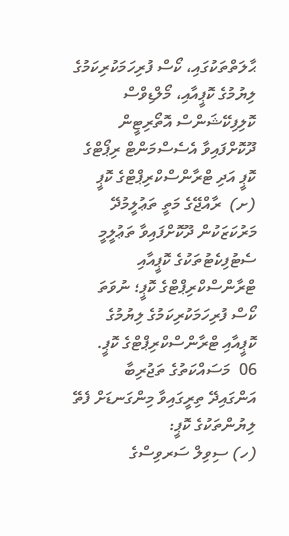ޙާލަތްތަކުގައި، ކޯސް ފުރިހަމަކުރިކަމުގެ ލިޔުމުގެ ކޮޕީއާއި، މޯލްޑިވްސް ކޮލިފިކޭޝަންސް އޮތޯރިޓީން ދޫކޮށްފައިވާ އެސެސްމަންޓް ރިޕޯޓްގެ ކޮޕީ އަދި ޓްރާންސްކްރިޕްޓްގެ ކޮޕީ
(ށ)  ރާއްޖޭގެ މަތީ ތަޢުލީމުދޭ މަރުކަޒަކުން ދޫކޮށްފައިވާ ތަޢުލީމީ ސެޓުފިކެޓުތަކުގެ ކޮޕީއާއި ޓްރާންސްކްރިޕްޓްގެ ކޮޕީ؛ ނުވަތަ ކޯސް ފުރިހަމަކުރިކަމުގެ ލިޔުމުގެ ކޮޕީއާއި ޓްރާންސްކްރިޕްޓްގެ ކޮޕީ.
06  މަސައްކަތުގެ ތަޖުރިބާ އަންގައިދޭ ތިރީގައިވާ މިންގަނޑަށް ފެތޭ ލިޔުންތަކުގެ ކޮޕީ:
(ހ) ސިވިލް ސަރވިސްގެ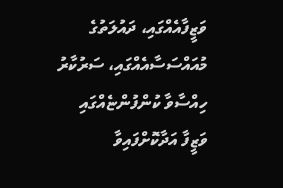ވަޒީފާއެއްގައި، ދައުލަތުގެ މުއައްސަސާއެއްގައި، ސަރުކާރު ހިއްސާވާ ކުންފުންޏެއްގައި ވަޒީފާ އަދާކޮށްފައިވާ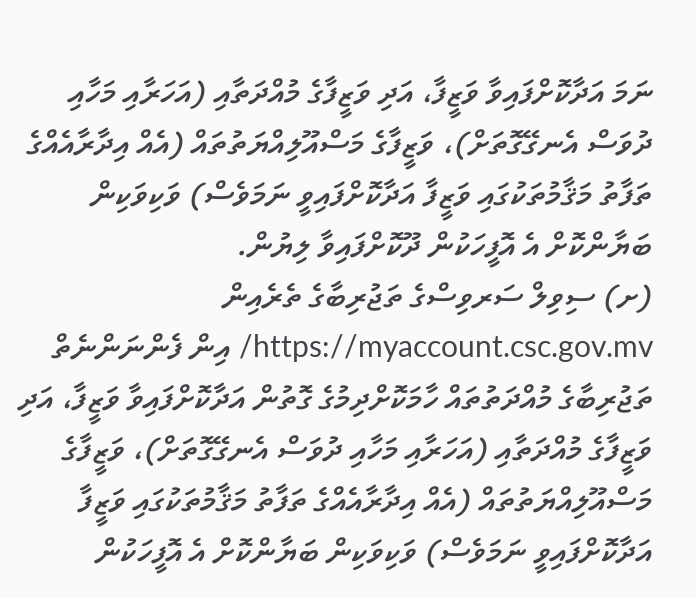ނަމަ އަދާކޮށްފައިވާ ވަޒީފާ، އަދި ވަޒީފާގެ މުއްދަތާއި (އަހަރާއި މަހާއި ދުވަސް އެނގޭގޮތަށް)، ވަޒީފާގެ މަސްއޫލިއްޔަތުތައް (އެއް އިދާރާއެއްގެ ތަފާތު މަޤާމުތަކުގައި ވަޒީފާ އަދާކޮށްފައިވީ ނަމަވެސް) ވަކިވަކިން ބަޔާންކޮށް އެ އޮފީހަކުން ދޫކޮށްފައިވާ ލިޔުން.
(ށ) ސިވިލް ސަރވިސްގެ ތަޖުރިބާގެ ތެރެއިން https://myaccount.csc.gov.mv/ އިން ފެންނަންނެތް ތަޖުރިބާގެ މުއްދަތުތައް ހާމަކޮށްދިމުގެ ގޮތުން އަދާކޮށްފައިވާ ވަޒީފާ، އަދި ވަޒީފާގެ މުއްދަތާއި (އަހަރާއި މަހާއި ދުވަސް އެނގޭގޮތަށް)، ވަޒީފާގެ މަސްއޫލިއްޔަތުތައް (އެއް އިދާރާއެއްގެ ތަފާތު މަޤާމުތަކުގައި ވަޒީފާ އަދާކޮށްފައިވީ ނަމަވެސް) ވަކިވަކިން ބަޔާންކޮށް އެ އޮފީހަކުން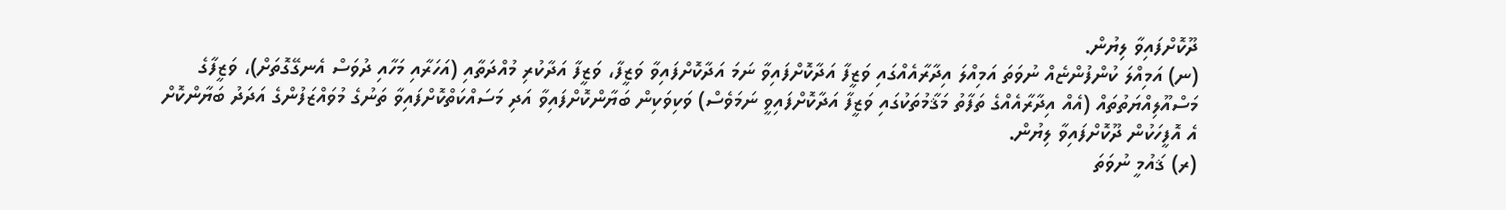ދޫކޮށްފައިވާ ލިޔުން.
(ނ) އަމިއްލަ ކުންފުންޏެއް ނުވަތަ އަމިއްލަ އިދާރާއެއްގައި ވަޒީފާ އަދާކޮށްފައިވާ ނަމަ އަދާކޮށްފައިވާ ވަޒީފާ، ވަޒީފާ އަދާކުރި މުއްދަތާއި (އަހަރާއި މަހާއި ދުވަސް އެނގޭގޮތަށް)، ވަޒީފާގެ މަސްއޫލިއްޔަތުތައް (އެއް އިދާރާއެއްގެ ތަފާތު މަޤާމުތަކުގައި ވަޒީފާ އަދާކޮށްފައިވީ ނަމަވެސް) ވަކިވަކިން ބަޔާންކޮށްފައިވާ އަދި މަސައްކަތްކޮށްފައިވާ ތަނުގެ މުވައްޒަފުންގެ އަދަދު ބަޔާންކޮށް އެ އޮފީހަކުން ދޫކޮށްފައިވާ ލިޔުން.
(ރ) ޤައުމީ ނުވަތަ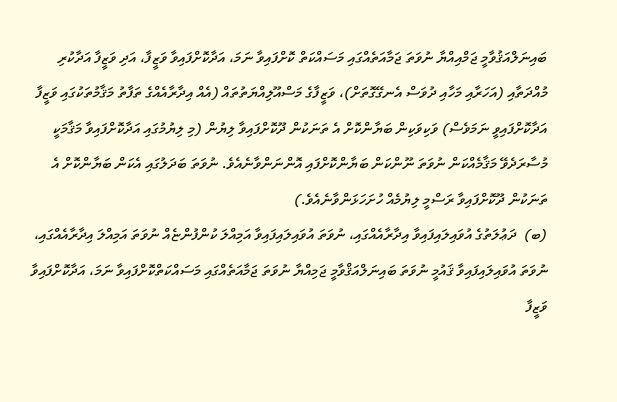ބައިނަލްއަޤުވާމީ ޖަމްއިއްޔާ ނުވަތަ ޖަމާއަތެއްގައި މަސައްކަތް ކޮށްފައިވާ ނަމަ، އަދާކޮށްފައިވާ ވަޒީފާ، އަދި ވަޒީފާ އަދާކުރި މުއްދަތާއި (އަހަރާއި މަހާއި ދުވަސް އެނގޭގޮތަށް)، ވަޒީފާގެ މަސްއޫލިއްޔަތުތައް (އެއް އިދާރާއެއްގެ ތަފާތު މަޤާމުތަކުގައި ވަޒީފާ އަދާކޮށްފައިވީ ނަމަވެސް) ވަކިވަކިން ބަޔާންކޮށް އެ ތަނަކުން ދޫކޮށްފައިވާ ލިޔުން (މި ލިޔުމުގައި އަދާކޮށްފައިވާ މަޤާމަކީ މުސާރަދެވޭ މަޤާމެއްކަން ނުވަތަ ނޫންކަން ބަޔާންކޮށްފައި އޮންނަންވާނެއެވެ. ނުވަތަ ބަދަލުގައި އެކަން ބަޔާންކޮށް އެ ތަނަކުން ދޫކޮށްފައިވާ ރަސްމީ ލިޔުމެއް ހުށަހަޅަންވާނެއެވެ.)
(ބ)  ދަޢުލަތުގެ އުވައިލައިފައިވާ އިދާރާއެއްގައި، ނުވަތަ އުވައިލައިފައިވާ އަމިއްލަ ކުންފުންޏެއް ނުވަތަ އަމިއްލަ އިދާރާއެއްގައި، ނުވަތަ އުވައިލައިފައިވާ ޤައުމީ ނުވަތަ ބައިނަލްއަޤްވާމީ ޖަމިއްޔާ ނުވަތަ ޖަމާއަތެއްގައި މަސައްކަތްކޮށްފައިވާ ނަމަ، އަދާކޮށްފައިވާ ވަޒީފާ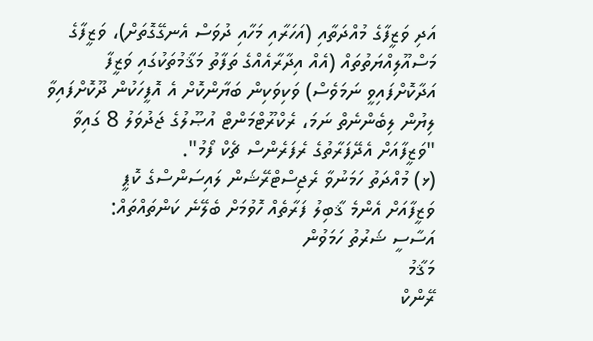އަދި ވަޒީފާގެ މުއްދަތާއި (އަހަރާއި މަހާއި ދުވަސް އެނގޭގޮތަށް)، ވަޒީފާގެ މަސްއޫލިއްޔަތުތައް (އެއް އިދާރާއެއްގެ ތަފާތު މަޤާމުތަކުގައި ވަޒީފާ އަދާކޮށްފައިވީ ނަމަވެސް) ވަކިވަކިން ބަޔާންކޮށް އެ އޮފީހަކުން ދޫކޮށްފައިވާ ލިޔުން ލިބެންނެތް ނަމަ، ރެކްރޫޓްމަންޓް އުޞޫލުގެ ޖަދުވަލު 8 ގައިވާ "ވަޒީފާއަށް އެދޭފަރާތުގެ ރެފަރެންސް ޗެކް ފޯމު".
(ޅ) މުއްދަތު ހަމަނުވާ ރެޖިސްޓްރޭޝަން ލައިސަންސްގެ ކޮޕީ
ވަޒީފާއަށް އެންމެ ޤާބިލު ފަރާތެއް ހޮވުމަށް ބެލޭނެ ކަންތައްތައް:
އަސާސީ ޝަރުތު ހަމަވުން
މަޤާމު
ރޭންކް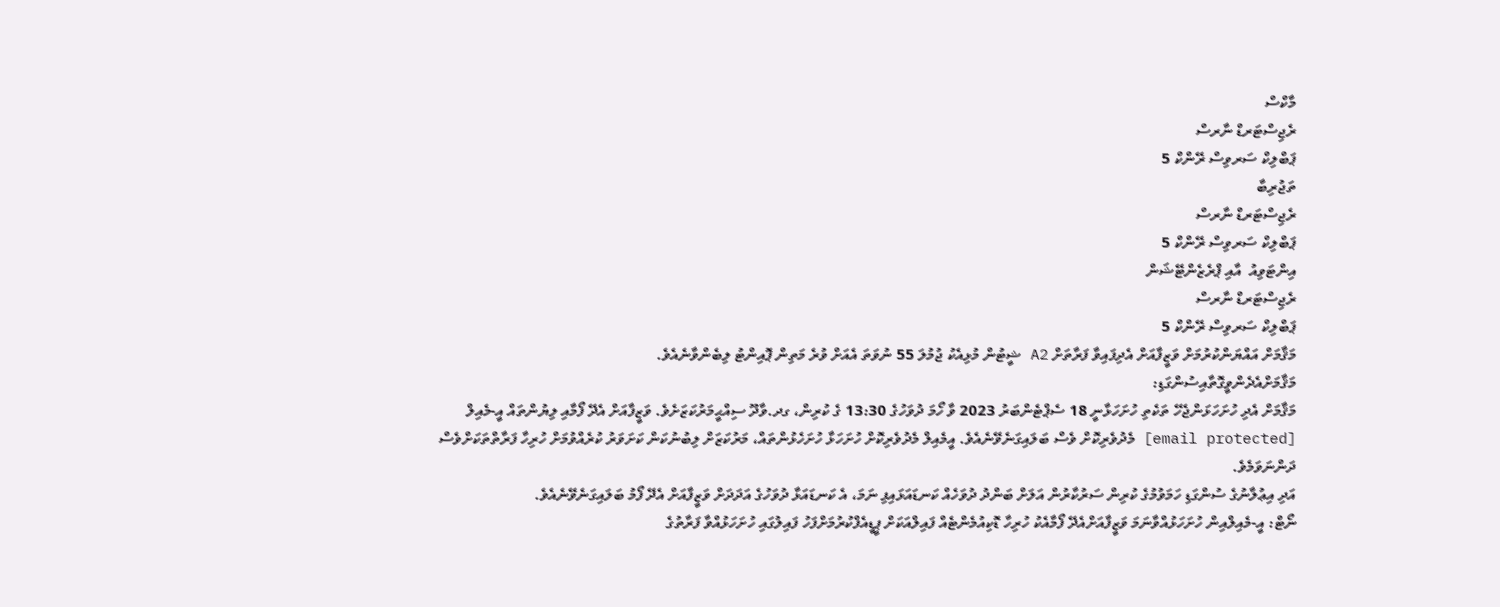މާކްސް
ރެޖިސްޓަރޑް ނާރސް
ޕަބްލިކް ސަރވިސް ރޭންކް 5
ތަޖުރިބާ
ރެޖިސްޓަރޑް ނާރސް
ޕަބްލިކް ސަރވިސް ރޭންކް 5
އިންޓަވިއު  އާއި ޕްރެޒެންޓޭޝަން
ރެޖިސްޓަރޑް ނާރސް
ޕަބްލިކް ސަރވިސް ރޭންކް 5
މަޤާމަށް އައްޔަންކުރުމަށް ވަޒީފާއަށް އެދިފައިވާ ފަރާތަށް A2 ޝީޓުން މުޅިއެކު ޖުމުލަ 55 ނުވަތަ އެއަށް ވުރެ މަތިން ޕޮއިންޓު ލިބެންވާނެއެވެ.
މަޤާމަށްއެދެންވީގޮތާއިސުންގަޑި:
މަޤާމަށް އެދި ހުށަހަޅަންޖެހޭ ތަކެތި ހުށަހަޅާނީ 18 ސެޕްޓެންބަރު 2023 ވާ ހޯމަ ދުވަހުގެ 13:30 ގެ ކުރިން، ގދ.ވާދޫ ސިއްޙީމަރުކަޒަށެވެ. ވަޒީފާއަށް އެދޭ ފޯމާއި ލިޔުންތައް އީ-މެއިލް  [email protected] މެދުވެރިކޮށް ވެސް ބަލައިގަނެވޭނެއެވެ. އީމެއިލް މެދުވެރިކޮށް ހުށަހަޅާ ހުށަހެޅުންތައް، މަރުކަޒަށް ލިބުނުކަން ކަށަވަރު ކުރެއްވުމަށް ހުރިހާ ފަރާތްތަކަށްވެސް ދަންނަވަމެވެ.
އަދި އިޢުލާނުގެ ސުންގަޑި ހަމަވުމުގެ ކުރިން ސަރުކާރުން އަލަށް ބަންދު ދުވަހެއް ކަނޑައަޅައިފި ނަމަ، އެ ކަނޑައަޅާ ދުވަހުގެ އަދަދަށް ވަޒީފާއަށް އެދޭ ފޯމު ބަލައިގަނެވޭނެއެވެ.
ނޯޓް: އީ-މެއިލްއިން ހުށަހަޅުއްވާނަމަ ވަޒީފާއަށްއެދޭ ފޯމާއެކު ހުރިހާ ޑޮކިއުމެންޓެއް ފައިލްއަކަށް ޕީޑީއެފްކުރުމަށްފަހު ފައިލުގައި ހުށަހަޅުއްވާ ފަރާތުގެ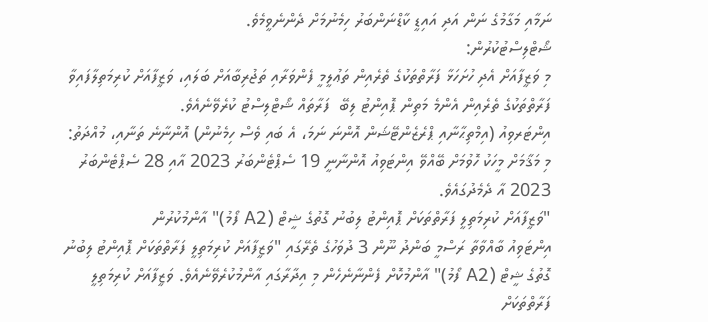ނަމާއި މަގާމުގެ ނަން އަދި އައިޑީ ކާޑްނަންބަރު ހިމެނުމަށް ދެންނެވީމެވެ.
ޝޯޓްލިސްޓުކުރުން:
މި ވަޒީފާއަށް އެދި ހުށަހަޅާ ފަރާތްތަކުގެ ތެރެއިން ތަޢުލީމީ ފެންވަރާއި ތަޖުރިބާއަށް ބަލައި، ވަޒީފާއަށް ކުރިމަތިލާފައިވާ ފަރާތްތަކުގެ ތެރެއިން އެންމެ މަތިން ޕޮއިންޓު ލިބޭ  ފަރާތައް ޝޯޓްލިސްޓު ކުރެވޭނެއެވެ.
އިންޓަރވިއު (އިމްތިޙާނާއި ޕްރެޒެންޓޭޝަން އޮންނަ ނަމަ، އެ ބައި ވެސް ހިމެނުން) އޮންނާނެ ތަނާއި، މުއްދަތު:
މި މަޤާމަށް މީހަކު ހޮވުމަށް ބޭއްވޭ އިންޓަވިއު އޮންނާނީ 19 ސެޕްޓެންބަރު 2023 އާއި 28 ސެޕްޓެންބަރު 2023 އާ ދެމެދުގައެވެ.
"ވަޒީފާއަށް ކުރިމަތިލީ ފަރާތްތަކަށް ޕޮއިންޓު ލިބުނު ގޮތުގެ ޝީޓް (A2 ފޯމު)" އާންމުކުރުން
އިންޓަވިއު ބާއްވާތާ ރަސްމީ ބަންދު ނޫން 3 ދުވަހުގެ ތެރޭގައި "ވަޒީފާއަށް ކުރިމަތިލީ ފަރާތްތަކަށް ޕޮއިންޓު ލިބުނު ގޮތުގެ ޝީޓް (A2 ފޯމު)" އާންމުކޮށް ފެންނާނެހެން މި އިދާރާގައި އާންމުކުރެވޭނެއެވެ. ވަޒީފާއަށް ކުރިމަތިލީ ފަރާތްތަކަށް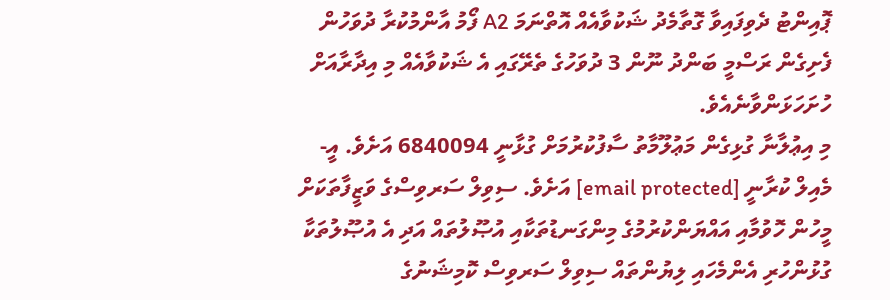ޕޮއިންޓު ދެވިފައިވާ ގޮތާމެދު ޝަކުވާއެއް އޮތްނަމަ A2 ފޯމު އާންމުކުރާ ދުވަހުން ފެށިގެން ރަސްމީ ބަންދު ނޫން 3 ދުވަހުގެ ތެރޭގައި އެ ޝަކުވާއެއް މި އިދާރާއަށް ހުށަހަޅަންވާނެއެވެ.
މި އިޢުލާނާ ގުޅިގެން މަޢުލޫމާތު ސާފުކުރުމަށް ގުޅާނީ 6840094 އަށެވެ. އީ-މެއިލް ކުރާނީ [email protected] އަށެވެ. ސިވިލް ސަރވިސްގެ ވަޒީފާތަކަށް މީހުން ހޮވުމާއި އައްޔަންކުރުމުގެ މިންގަނޑުތަކާއި އުޞޫލުތައް އަދި އެ އުޞޫލުތަކާ ގުޅުންހުރި އެންމެހައި ލިޔުންތައް ސިވިލް ސަރވިސް ކޮމިޝަނުގެ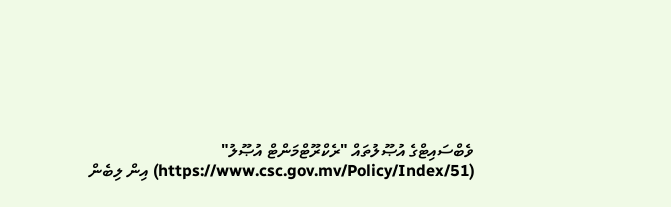ވެބްސައިޓްގެ އުޞޫލުތައް "ރެކްރޫޓްމަންޓް އުޞޫލު" (https://www.csc.gov.mv/Policy/Index/51) އިން ލިބެން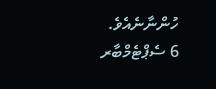ހުންނާނެއެވެ.
6 ސެޕްޓެމްބާރ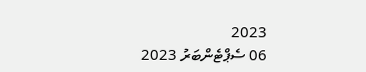2023
06 ސެޕްޓެންބަރު 2023